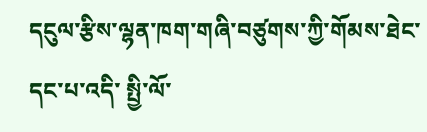དངུལ་རྩིས་ལྷན་ཁག་གཞི་བཙུགས་ཀྱི་གོམས་ཐེང་དང་པ་འདི་ སྤྱི་ལོ་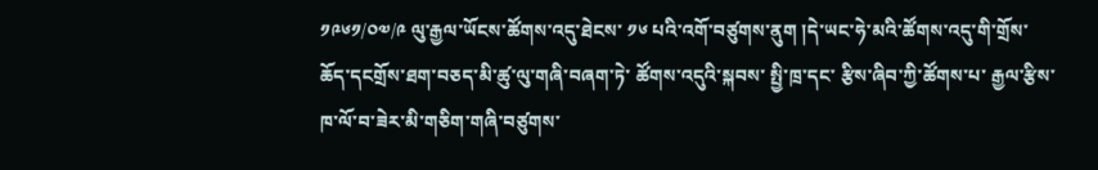༡༩༦༡/༠༧/༩ ལུ་རྒྱལ་ཡོངས་ཚོགས་འདུ་ཐེངས་ ༡༦ པའི་འགོ་བཙུགས་ནུག །དེ་ཡང་ཧེ་མའི་ཚོགས་འདུ་གི་གྲོས་ཆོད་དངགྲོས་ཐག་བཅད་མི་ཚུ་ལུ་གཞི་བཞག་ཏེ་ ཚོགས་འདུའི་སྐབས་ སྤྱི་ཁྲ་དང་ རྩིས་ཞིབ་ཀྱི་ཚོགས་པ་ རྒྱལ་རྩིས་ཁ་ལོ་བ་ཟེར་མི་གཅིག་གཞི་བཙུགས་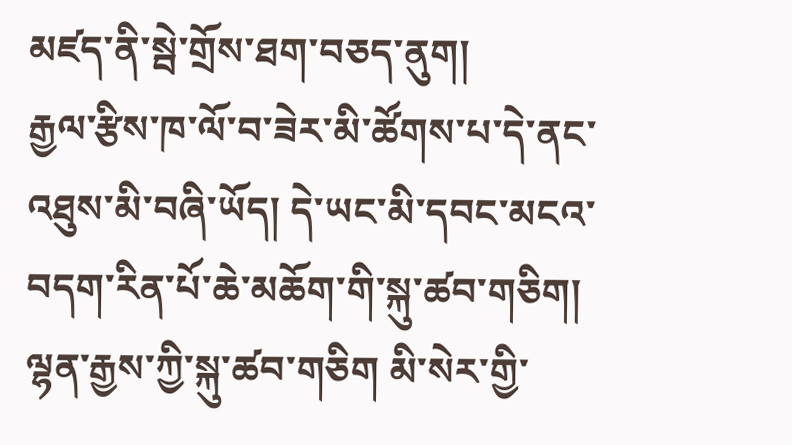མཛད་ནི་སྦེ་གྲོས་ཐག་བཅད་ནུག།
རྒྱལ་རྩིས་ཁ་ལོ་བ་ཟེར་མི་ཚོགས་པ་དེ་ནང་ འཐུས་མི་བཞི་ཡོད། དེ་ཡང་མི་དབང་མངའ་བདག་རིན་པོ་ཆེ་མཆོག་གི་སྐུ་ཚབ་གཅིག། ལྷན་རྒྱས་ཀྱི་སྐུ་ཚབ་གཅིག མི་སེར་གྱི་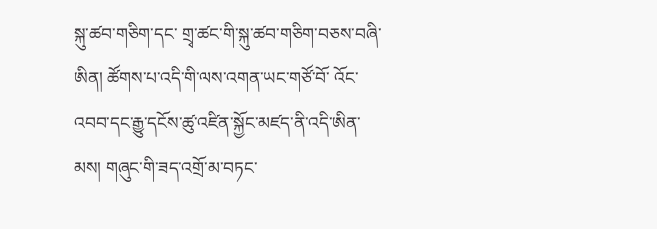སྐུ་ཚབ་གཅིག་དང་ གྲྭ་ཚང་གི་སྐུ་ཚབ་གཅིག་བཅས་བཞི་ཨིན། ཚོགས་པ་འདི་གི་ལས་འགན་ཡང་གཙོ་བོ་ འོང་འབབ་དང་རྒྱུ་དངོས་ཚུ་འཛིན་སྐྱོང་མཛད་ནི་འདི་ཨིན་མས། གཞུང་གི་ཟད་འགྲོ་མ་བཏང་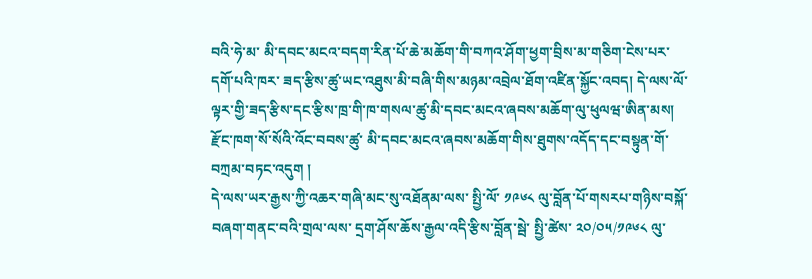བའི་ཧེ་མ་ མི་དབང་མངའ་བདག་རིན་པོ་ཆེ་མཆོག་གི་བཀའ་ཤོག་ཕྱག་བྲིས་མ་གཅིག་ངེས་པར་དགོ་པའི་ཁར་ ཟད་རྩིས་ཚུ་ཡང་འཐུས་མི་བཞི་གིས་མཉམ་འབྲེལ་ཐོག་འཛིན་སྐྱོང་འབད། དེ་ལས་ལོ་ལྟར་གྱི་ཟད་རྩིས་དང་རྩིས་ཁྲ་གི་ཁ་གསལ་ཚུ་མི་དབང་མངའ་ཞབས་མཆོག་ལུ་ཕུལཝ་ཨིན་མས།
རྫོང་ཁག་སོ་སོའི་འོང་བབས་ཚུ་ མི་དབང་མངའ་ཞབས་མཆོག་གིས་ཐུགས་འདོད་དང་བསྟུན་གོ་བཀྲམ་བཏང་འདུག །
དེ་ལས་ཡར་རྒྱས་ཀྱི་འཆར་གཞི་མང་སུ་འཐོནམ་ལས་ སྤྱི་ལོ་ ༡༩༦༨ ལུ་བློན་པོ་གསརཔ་གཉིས་བསྐོ་བཞག་གནང་བའི་གྲལ་ལས་ དྲག་ཤོས་ཆོས་རྒྱལ་འདི་རྩིས་བློན་སྦེ་ སྤྱི་ཚེས་ ༢༠/༠༥/༡༩༦༨ ལུ་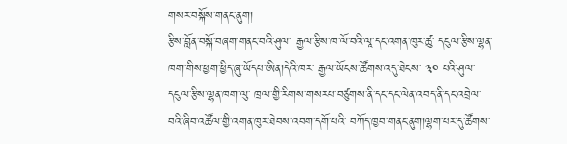གསར་བསྐོས་གནང་ནུག།
རྩིས་བློན་བསྐོ་བཞག་གནང་བའི་ཤུལ་ རྒྱལ་རྩིས་ཁ་ལོ་བའི་ལཱ་དང་འགན་ཁུར་ཚུ་ དངུལ་རྩིས་ལྷན་ཁག་གིས་ཕྱག་ཕྱིད་ཞུ་ཡོདཔ་ཨིན།དེའི་ཁར་ རྒྱལ་ཡོངས་ཚོགས་འདུ་ཐེངས་ ༣༠ པའི་ཤུལ་ དངུལ་རྩིས་ལྷན་ཁག་ལུ་ ཁྲལ་གྱི་རིགས་གསརཔ་བཙུགས་ནི་དང་དང་ལེན་འབད་ནི་དང་འབྲེལ་བའི་ཞིབ་འཚོལ་གྱི་འགན་ཁུར་ཐེབས་འབག་དགོ་པའི་ བཀོད་ཁྱབ་གནང་ནུག།ལྷག་པར་དུ་ཚོགས་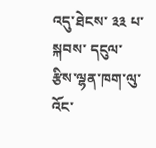འདུ་ཐེངས་ ༣༣ པ་སྐབས་ དངུལ་རྩིས་ལྷན་ཁག་ལུ་ འོང་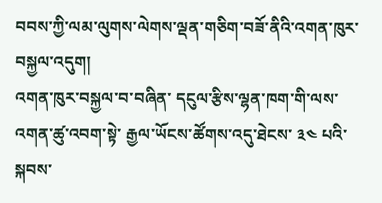བབས་ཀྱི་ལམ་ལུགས་ལེགས་ལྡན་གཅིག་བཟོ་ནིའི་འགན་ཁུར་བསྐྱལ་འདུག།
འགན་ཁུར་བསྐྱལ་བ་བཞིན་ དངུལ་རྩིས་ལྷན་ཁག་གི་ལས་འགན་ཚུ་འབག་སྟེ་ རྒྱལ་ཡོངས་ཚོགས་འདུ་ཐེངས་ ༣༤ པའི་སྐབས་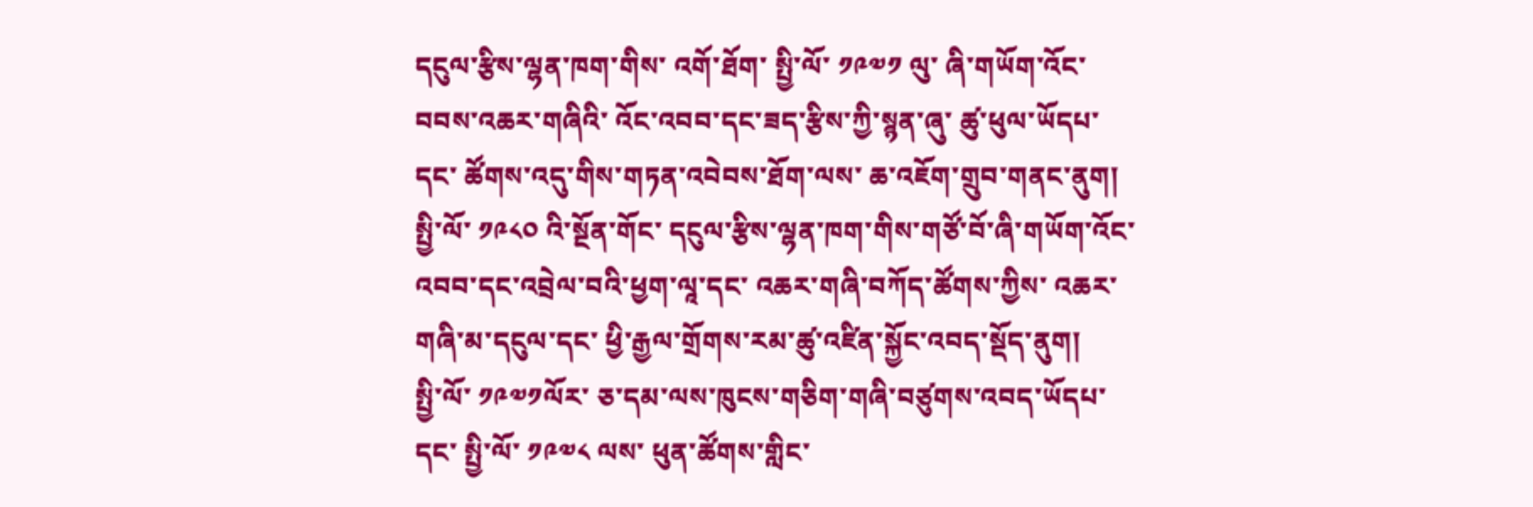དངུལ་རྩིས་ལྷན་ཁག་གིས་ འགོ་ཐོག་ སྤྱི་ལོ་ ༡༩༧༡ ལུ་ ཞི་གཡོག་འོང་བབས་འཆར་གཞིའི་ འོང་འབབ་དང་ཟད་རྩིས་ཀྱི་སྙན་ཞུ་ ཚུ་ཕུལ་ཡོདཔ་དང་ ཚོགས་འདུ་གིས་གཏན་འབེབས་ཐོག་ལས་ ཆ་འཇོག་གྲུབ་གནང་ནུག།
སྤྱི་ལོ་ ༡༩༨༠ འི་སྔོན་གོང་ དངུལ་རྩིས་ལྷན་ཁག་གིས་གཙོ་བོ་ཞི་གཡོག་འོང་འབབ་དང་འབྲེལ་བའི་ཕྱག་ལཱ་དང་ འཆར་གཞི་བཀོད་ཚོགས་ཀྱིས་ འཆར་གཞི་མ་དངུལ་དང་ ཕྱི་རྒྱལ་གྲོགས་རམ་ཚུ་འཛིན་སྐྱོང་འབད་སྡོད་ནུག།
སྤྱི་ལོ་ ༡༩༧༡ལོར་ ཅ་དམ་ལས་ཁུངས་གཅིག་གཞི་བཙུགས་འབད་ཡོདཔ་དང་ སྤྱི་ལོ་ ༡༩༧༨ ལས་ ཕུན་ཚོགས་གླིང་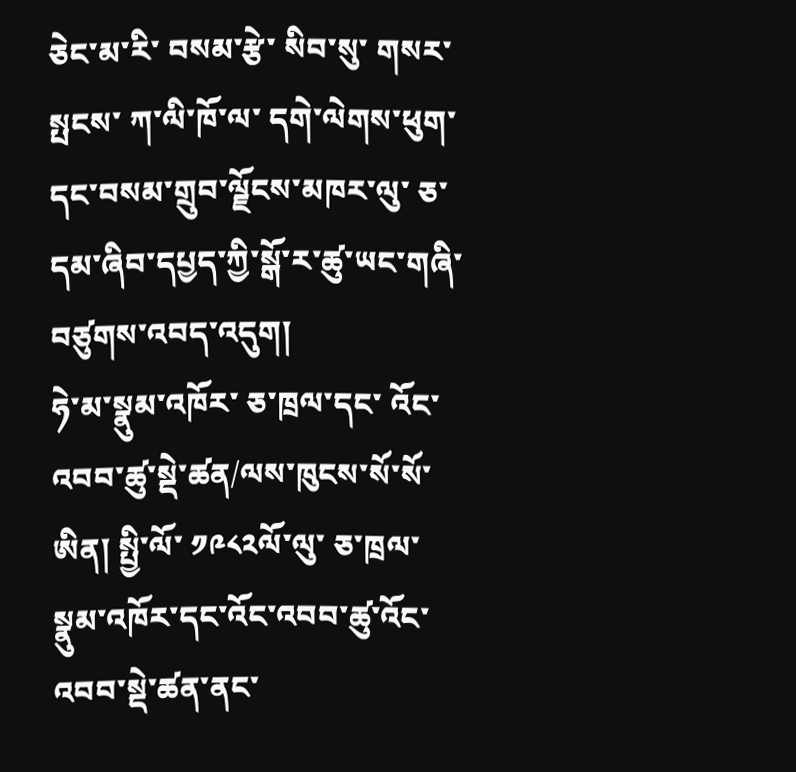ཅེང་མ་རི་ བསམ་རྩེ་ སིབ་སུ་ གསར་སྤངས་ ཀ་ལི་ཁོ་ལ་ དགེ་ལེགས་ཕུག་ དང་བསམ་གྲུབ་ལྗོངས་མཁར་ལུ་ ཅ་དམ་ཞིབ་དཔྱད་ཀྱི་སྒོ་ར་ཚུ་ཡང་གཞི་བཙུགས་འབད་འདུག།
ཧེ་མ་སྣུམ་འཁོར་ ཅ་ཁྲལ་དང་ འོང་འབབ་ཚུ་སྡེ་ཚན/ལས་ཁུངས་སོ་སོ་ཨིན། སྤྱི་ལོ་ ༡༩༨༢ལོ་ལུ་ ཅ་ཁྲལ་ སྣུམ་འཁོར་དང་འོང་འབབ་ཚུ་འོང་འབབ་སྡེ་ཚན་ནང་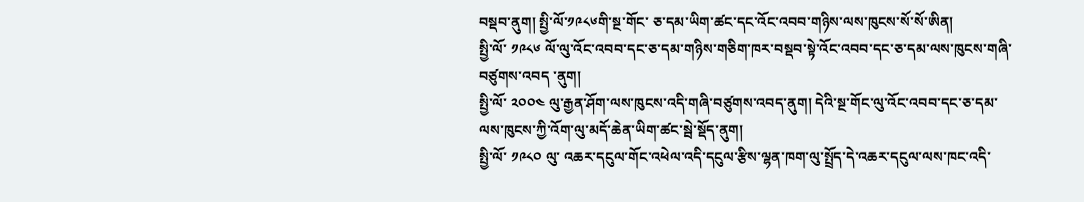བསྡབ་ནུག། སྤྱི་ལོ་༡༩༨༦གི་སྔ་གོང་ ཅ་དམ་ཡིག་ཚང་དང་འོང་འབབ་གཉིས་ལས་ཁུངས་སོ་སོ་ཨིན།
སྤྱི་ལོ་ ༡༩༨༦ ལོ་ལུ་འོང་འབབ་དང་ཅ་དམ་གཉིས་གཅིག་ཁར་བསྡབ་སྟེ་འོང་འབབ་དང་ཅ་དམ་ལས་ཁུངས་གཞི་བཙུགས་འབད ་ནུག།
སྤྱི་ལོ་ ༢༠༠༤ ལུ་རྒྱན་ཤོག་ལས་ཁུངས་འདི་གཞི་བཙུགས་འབད་ནུག། དེའི་སྔ་གོང་ལུ་འོང་འབབ་དང་ཅ་དམ་ལས་ཁུངས་ཀྱི་འོག་ལུ་མདོ་ཆེན་ཡིག་ཚང་སྦེ་སྡོད་ནུག།
སྤྱི་ལོ་ ༡༩༨༠ ལུ་ འཆར་དངུལ་གོང་འཕེལ་འདི་དངུལ་རྩིས་ལྷན་ཁག་ལུ་སྤྲོད་དེ་འཆར་དངུལ་ལས་ཁང་འདི་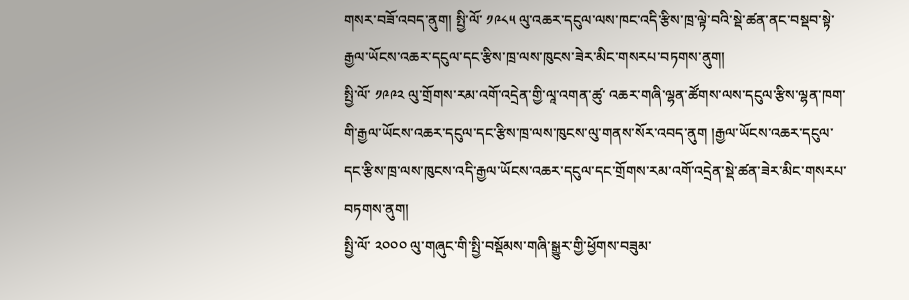གསར་བཟོ་འབད་ནུག། སྤྱི་ལོ་ ༡༩༨༥ ལུ་འཆར་དངུལ་ལས་ཁང་འདི་རྩིས་ཁྲ་ལྟེ་བའི་སྡེ་ཚན་ནང་བསྡབ་སྟེ་རྒྱལ་ཡོངས་འཆར་དངུལ་དང་རྩིས་ཁྲ་ལས་ཁུངས་ཟེར་མིང་གསརཔ་བཏགས་ནུག།
སྤྱི་ལོ་ ༡༩༩༢ ལུ་གྲོགས་རམ་འགོ་འདྲེན་གྱི་ལཱ་འགན་ཚུ་ འཆར་གཞི་ལྷན་ཚོགས་ལས་དངུལ་རྩིས་ལྷན་ཁག་གི་རྒྱལ་ཡོངས་འཆར་དངུལ་དང་རྩིས་ཁྲ་ལས་ཁུངས་ལུ་གནས་སོར་འབད་ནུག །རྒྱལ་ཡོངས་འཆར་དངུལ་དང་རྩིས་ཁྲ་ལས་ཁུངས་འདི་རྒྱལ་ཡོངས་འཆར་དངུལ་དང་གྲོགས་རམ་འགོ་འདྲེན་སྡེ་ཚན་ཟེར་མིང་གསརཔ་བཏགས་ནུག།
སྤྱི་ལོ་ ༢༠༠༠ ལུ་གཞུང་གི་སྤྱི་བསྡོམས་གཞི་སྒྱུར་གྱི་ཕྱོགས་བཟུམ་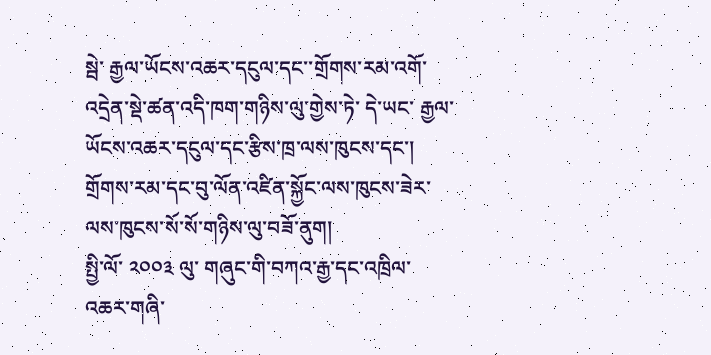སྦེ་ རྒྱལ་ཡོངས་འཆར་དངུལ་དང་་གྲོགས་རམ་འགོ་འདྲེན་སྡེ་ཚན་འདི་ཁག་གཉིས་ལུ་གྱེས་ཏེ་ དེ་ཡང་ རྒྱལ་ཡོངས་འཆར་དངུལ་དང་རྩིས་ཁྲ་ལས་ཁུངས་དང་། གྲོགས་རམ་དང་བུ་ལོན་འཛིན་སྐྱོང་ལས་ཁུངས་ཟེར་ ལས་ཁུངས་སོ་སོ་གཉིས་ལུ་བཟོ་ནུག།
སྤྱི་ལོ་ ༢༠༠༣ ལུ་ གཞུང་གི་བཀའ་རྒྱ་དང་འཁྲིལ་ འཆར་གཞི་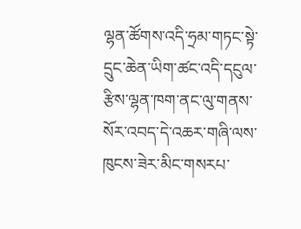ལྷན་ཚོགས་འདི་ཧྲམ་གཏང་སྟེ་དྲུང་ཆེན་ཡིག་ཚང་འདི་དངུལ་རྩིས་ལྷན་ཁག་ནང་ལུ་གནས་སོར་འབད་དེ་འཆར་གཞི་ལས་ཁུངས་ཟེར་མིང་གསརཔ་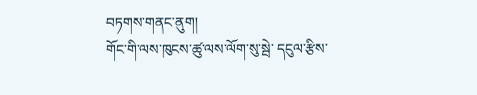བཏགས་གནང་ནུག།
གོང་གི་ལས་ཁུངས་ཚུ་ལས་ལོག་སུ་སྦེ་ དངུལ་རྩིས་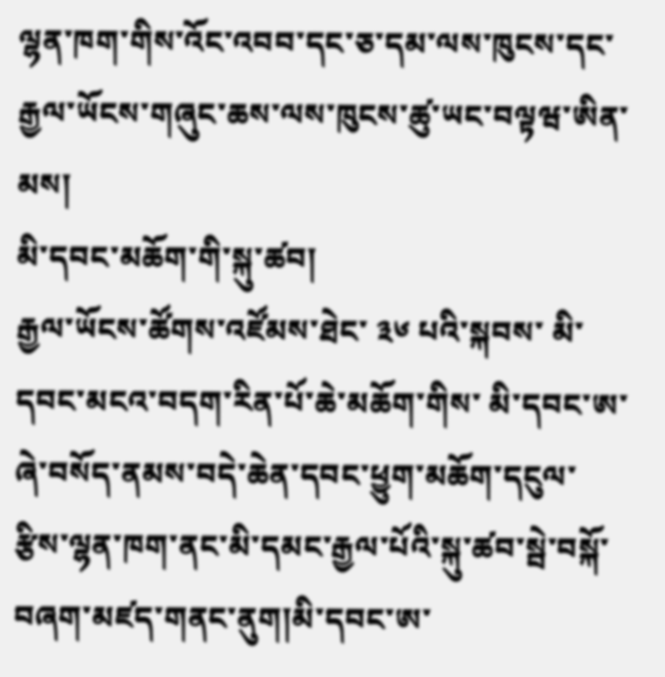ལྷན་ཁག་གིས་འོང་འབབ་དང་ཅ་དམ་ལས་ཁུངས་དང་རྒྱལ་ཡོངས་གཞུང་ཆས་ལས་ཁུངས་ཚུ་ཡང་བལྟཝ་ཨིན་མས།
མི་དབང་མཆོག་གི་སྐུ་ཚབ།
རྒྱལ་ཡོངས་ཚོགས་འཛོམས་ཐེང་ ༣༦ པའི་སྐབས་ མི་དབང་མངའ་བདག་རིན་པོ་ཆེ་མཆོག་གིས་ མི་དབང་ཨ་ཞེ་བསོད་ནམས་བདེ་ཆེན་དབང་ཕྱུག་མཆོག་དངུལ་རྩིས་ལྷན་ཁག་ནང་མི་དམང་རྒྱལ་པོའི་སྐུ་ཚབ་སྦེ་བསྐོ་བཞག་མཛད་གནང་ནུག།མི་དབང་ཨ་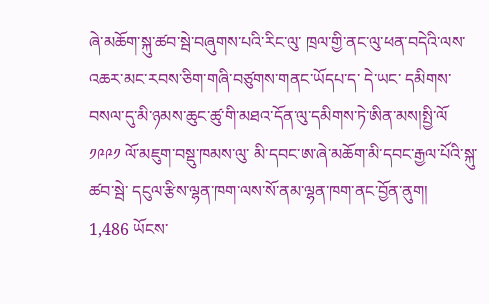ཞེ་མཆོག་སྐུ་ཚབ་སྦེ་བཞུགས་པའི་རིང་ལུ་ ཁྲལ་གྱི་ནང་ལུ་ཕན་བདེའི་ལས་འཆར་མང་རབས་ཅིག་གཞི་བཙུགས་གནང་ཡོདཔ་ད་ དེ་ཡང་ དམིགས་བསལ་དུ་མི་ཉམས་ཆུང་ཚུ་གི་མཐའ་དོན་ལུ་དམིགས་ཏེ་ཨིན་མས།སྤྱི་ལོ ༡༩༩༡ ལོ་མཇུག་བསྡུ་ཁམས་ལུ་ མི་དབང་ཨ་ཞེ་མཆོག་མི་དབང་རྒྱལ་པོའི་སྐུ་ཚབ་སྦེ་ དངུལ་རྩིས་ལྷན་ཁག་ལས་སོ་ནམ་ལྷན་ཁག་ནང་བྱོན་ནུག།
1,486 ཡོངས་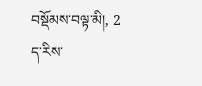བསྡོམས་བལྟ་མི།, 2 ད་རིས་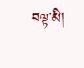བལྟ་མི།